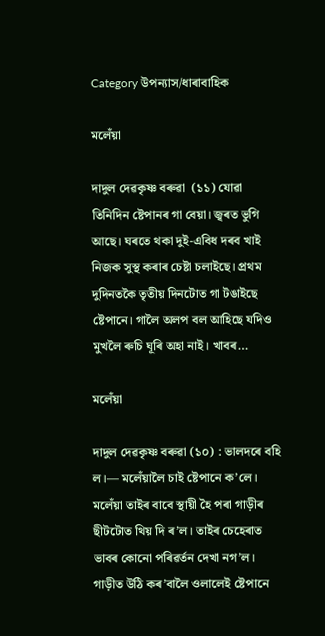Category উপন্যাস/ধাৰাবাহিক

মলেঁয়া

দাদুল দেৱকৃষ্ণ বৰুৱা  (১১) যোৱা তিনিদিন ষ্টেপানৰ গা বেয়া। জ্বৰত ভুগি আছে। ঘৰতে থকা দুই-এবিধ দৰব খাই নিজক সুস্থ কৰাৰ চেষ্টা চলাইছে। প্ৰথম দুদিনতকৈ তৃতীয় দিনটোত গা টঙাইছে ষ্টেপানে। গালৈ অলপ বল আহিছে যদিও মুখলৈ ৰুচি ঘূৰি অহা নাই। খাবৰ…

মলেঁয়া

দাদুল দেৱকৃষ্ণ বৰুৱা (১০) : ভালদৰে বহি ল।— মলেঁয়ালৈ চাই ষ্টেপানে ক’লে। মলেঁয়া তাইৰ বাবে স্থায়ী হৈ পৰা গাড়ীৰ ছীটটোত থিয় দি ৰ’ল। তাইৰ চেহেৰাত ভাবৰ কোনো পৰিৱৰ্তন দেখা নগ’ল। গাড়ীত উঠি কৰ’বালৈ ওলালেই ষ্টেপানে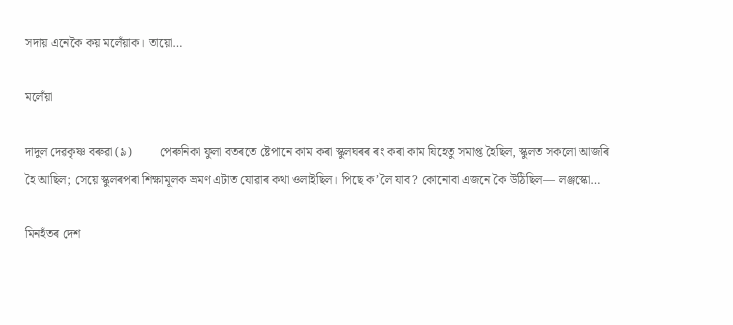সদায় এনেকৈ কয় মলেঁয়াক। তায়ো…

মলেঁয়া

দাদুল দেৱকৃষ্ণ বৰুৱা (৯)         পেৰুনিকা ফুলা বতৰতে ষ্টেপানে কাম কৰা স্কুলঘৰৰ ৰং কৰা কাম যিহেতু সমাপ্ত হৈছিল, স্কুলত সকলো আজৰি হৈ আছিল; সেয়ে স্কুলৰপৰা শিক্ষামূলক ভ্ৰমণ এটাত যোৱাৰ কথা ওলাইছিল। পিছে ক’লৈ যাব? কোনোবা এজনে কৈ উঠিছিল— লঞ্জস্কো…

মিনহঁতৰ দেশ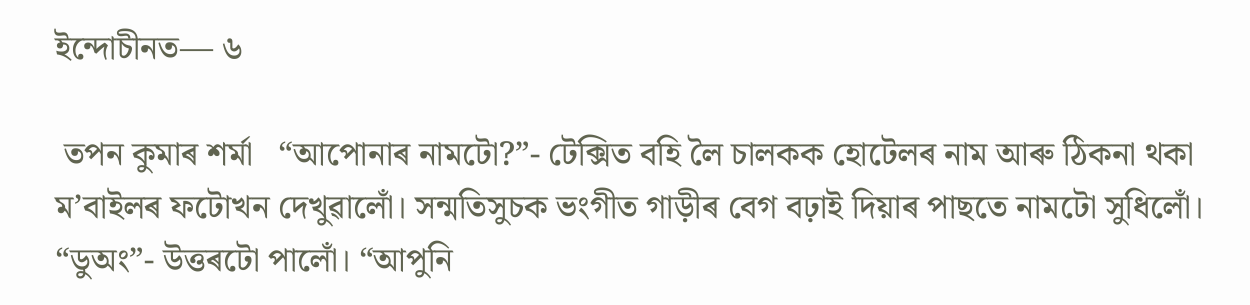ইন্দোচীনত— ৬

 তপন কুমাৰ শৰ্মা   “আপোনাৰ নামটো?”- টেক্সিত বহি লৈ চালকক হোটেলৰ নাম আৰু ঠিকনা থকা ম’বাইলৰ ফটোখন দেখুৱালোঁ। সন্মতিসুচক ভংগীত গাড়ীৰ বেগ বঢ়াই দিয়াৰ পাছতে নামটো সুধিলোঁ। “ডুঅং”- উত্তৰটো পালোঁ। “আপুনি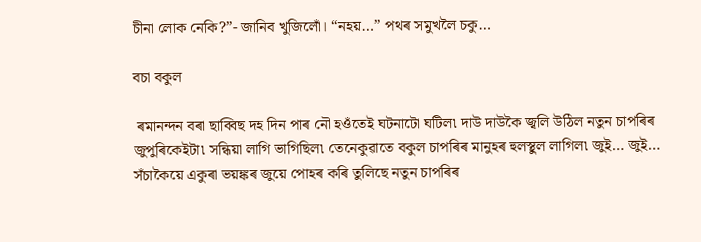চীনা লোক নেকি?”- জানিব খুজিলোঁ। “নহয়…” পথৰ সমুখলৈ চকু…

বচা বকুল

 ৰমানন্দন বৰা ছাব্বিছ দহ দিন পাৰ নৌ হওঁতেই ঘটনাটো ঘটিল৷ দাউ দাউকৈ জ্বলি উঠিল নতুন চাপৰিৰ জুপুৰিকেইটা৷ সন্ধিয়া লাগি ভাগিছিল৷ তেনেকুৱাতে বকুল চাপৰিৰ মানুহৰ হুলস্থুল লাগিল৷ জুই… জুই… সঁচাকৈয়ে একুৰা ভয়ঙ্কৰ জুয়ে পোহৰ কৰি তুলিছে নতুন চাপৰিৰ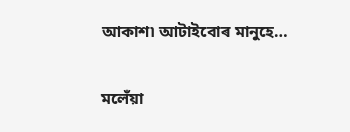আকাশ৷ আটাইবোৰ মানুহে…

মলেঁয়া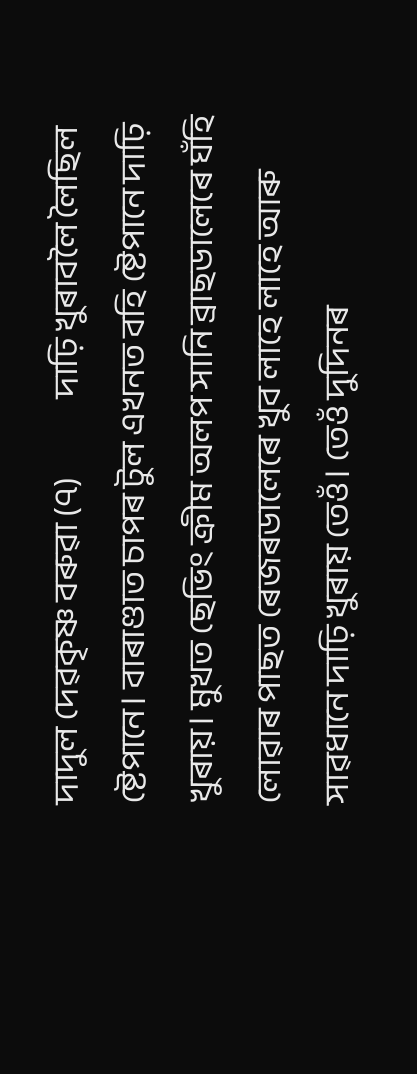দাদুল দেৱকৃষ্ণ বৰুৱা (৭)             দাঢ়ি খুৰাবলৈ লৈছিল ষ্টেপানে। বাৰাণ্ডাত চাপৰ টুল এখনত বহি ষ্টেপানে দাঢ়ি খুৰায়। মুখত ছেভিং ক্ৰীম অলপ সানি ব্ৰাছডালেৰে ঘঁহি লোৱাৰ পাছত ৰেজৰডালেৰে খুব লাহে লাহে আৰু সাৱধানে দাঢ়ি খুৰায় তেওঁ। তেওঁ দুদিনৰ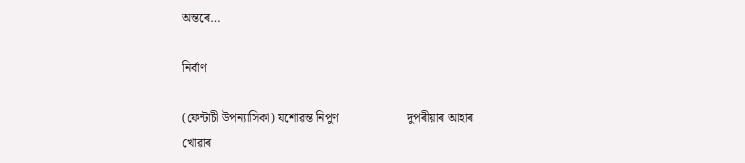অন্তৰে…

নিৰ্বাণ

(ফেন্টাচী উপন্যাসিকা) যশোৱন্ত নিপুণ                      দুপৰীয়াৰ আহাৰ খোৱাৰ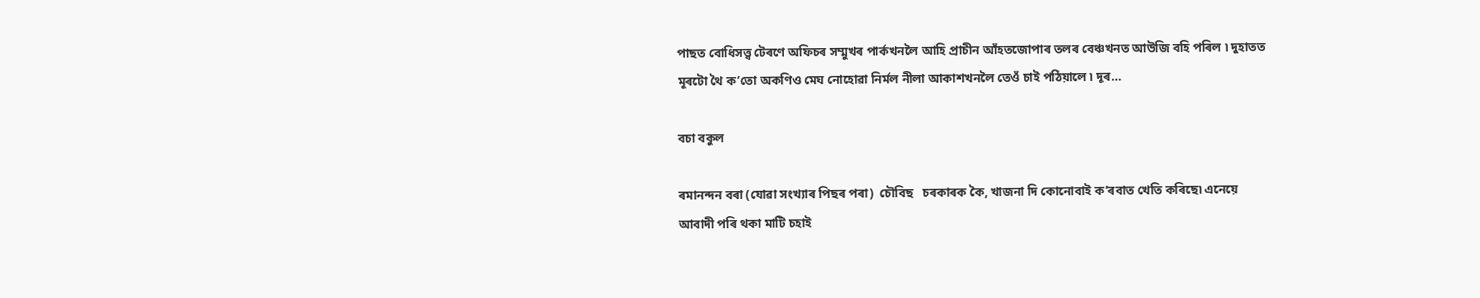পাছত বোধিসত্ত্ব টেৰণে অফিচৰ সম্মুখৰ পাৰ্কখনলৈ আহি প্ৰাচীন আঁহতজোপাৰ তলৰ বেঞ্চখনত আউজি বহি পৰিল ৷ দুহাতত মূৰটো থৈ ক’তো অকণিও মেঘ নোহোৱা নিৰ্মল নীলা আকাশখনলৈ তেওঁ চাই পঠিয়ালে ৷ দূৰ…

বচা বকুল

ৰমানন্দন বৰা (যোৱা সংখ্যাৰ পিছৰ পৰা)  চৌবিছ   চৰকাৰক কৈ, খাজনা দি কোনোবাই ক’ৰবাত খেতি কৰিছে৷ এনেয়ে আবাদী পৰি থকা মাটি চহাই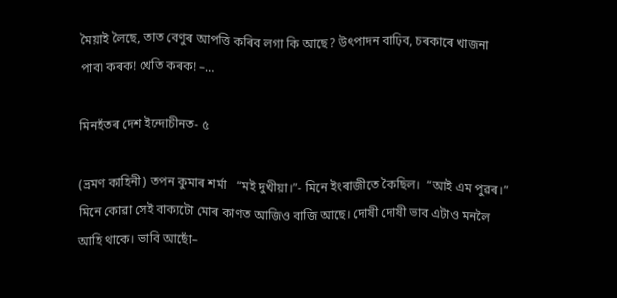মৈয়াই লৈছে, তাত বেণুৰ আপত্তি কৰিব লগা কি আছে? উৎপাদন বাঢ়িব, চৰকাৰে খাজনা পাব৷ কৰক! খেতি কৰক! –…

মিনহঁতৰ দেশ ইন্দোচীনত- ৫

(ভ্ৰমণ কাহিনী) তপন কুমাৰ শৰ্মা   “মই দুখীয়া।”- মিনে ইংৰাজীতে কৈছিল।  “আই এম পুৱৰ।” মিনে কোৱা সেই বাক্যটো মোৰ কাণত আজিও বাজি আছে। দোষী দোষী ভাব এটাও মনলৈ আহি থাকে। ভাবি আছোঁ–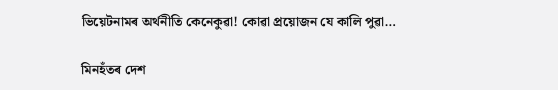ভিয়েটনামৰ অৰ্থনীতি কেনেকুৱা! কোৱা প্ৰয়োজন যে কালি পুৱা…

মিনহঁতৰ দেশ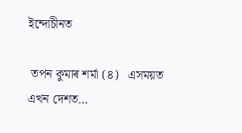ইন্দোচীনত

 তপন কুমাৰ শৰ্মা (৪)   এসময়ত এখন দেশত…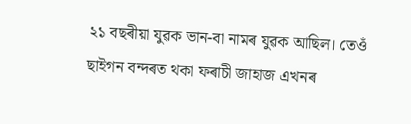২১ বছৰীয়া যুৱক ভান-বা নামৰ যুৱক আছিল। তেওঁ ছাইগন বন্দৰত থকা ফৰাচী জাহাজ এখনৰ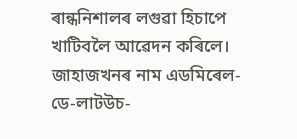ৰান্ধনিশালৰ লগুৱা হিচাপে খাটিবলৈ আৱেদন কৰিলে। জাহাজখনৰ নাম এডমিৰেল-ডে-লাটউচ-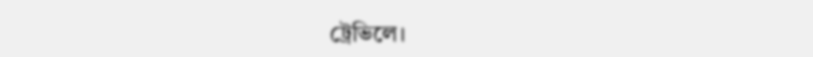ট্ৰেভিলে।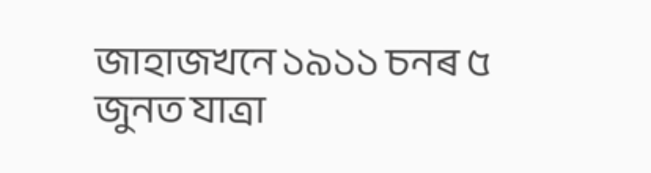জাহাজখনে ১৯১১ চনৰ ৫ জুনত যাত্ৰা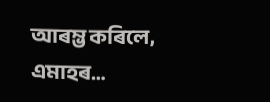আৰম্ভ কৰিলে, এমাহৰ…